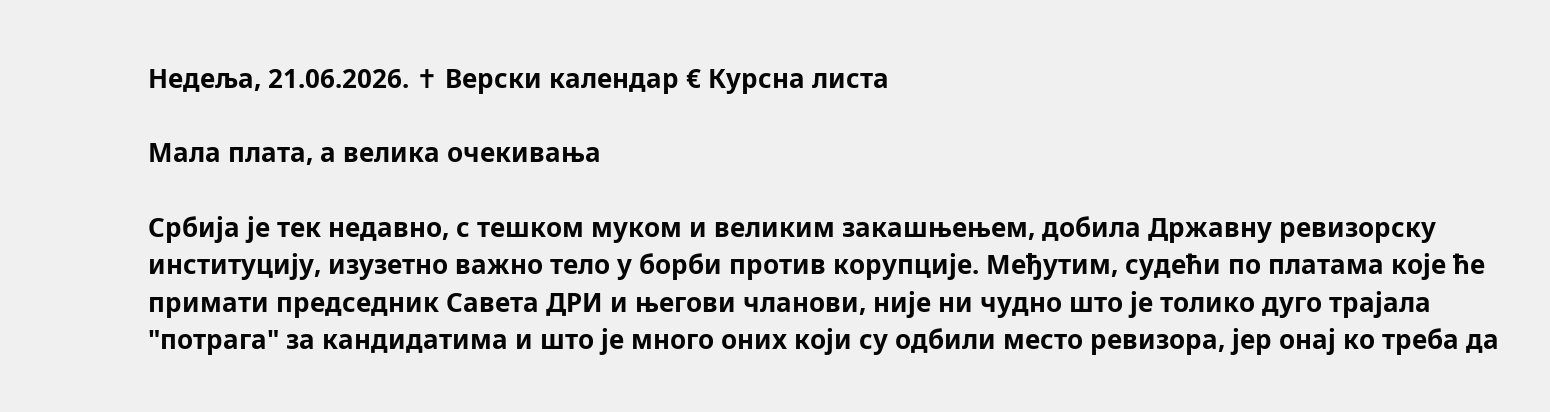Недеља, 21.06.2026. ✝ Верски календар € Курсна листа

Мала плата, а велика очекивања

Србија је тек недавно, с тешком муком и великим закашњењем, добила Државну ревизорску институцију, изузетно важно тело у борби против корупције. Међутим, судећи по платама које ће примати председник Савета ДРИ и његови чланови, није ни чудно што је толико дуго трајала "потрага" за кандидатима и што је много оних који су одбили место ревизора, јер онај ко треба да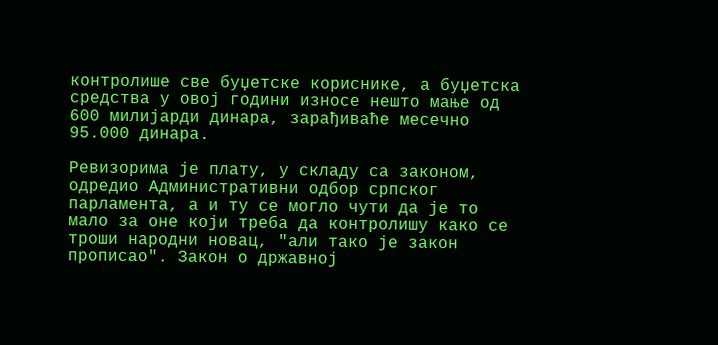контролише све буџетске кориснике, а буџетска средства у овој години износе нешто мање од 600 милијарди динара, зарађиваће месечно 95.000 динара.

Ревизорима је плату, у складу са законом, одредио Административни одбор српског парламента, а и ту се могло чути да је то мало за оне који треба да контролишу како се троши народни новац, "али тако је закон прописао". Закон о државној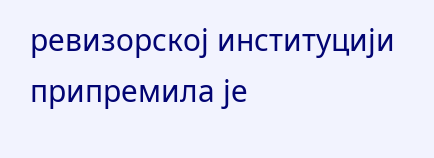ревизорској институцији припремила је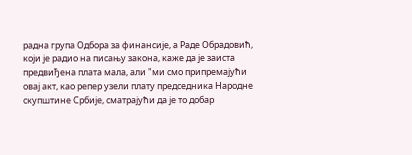радна група Одбора за финансије, а Раде Обрадовић, који је радио на писању закона, каже да је заиста предвиђена плата мала, али "ми смо припремајући овај акт, као репер узели плату председника Народне скупштине Србије, сматрајући да је то добар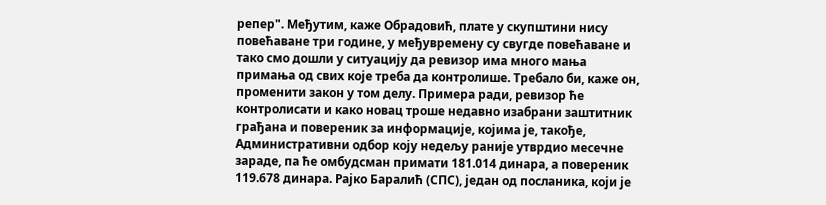репер". Међутим, каже Обрадовић, плате у скупштини нису повећаване три године, у међувремену су свугде повећаване и тако смо дошли у ситуацију да ревизор има много мањa примања од свих које треба да контролише. Требало би, каже он, променити закон у том делу. Примера ради, ревизор ће контролисати и како новац троше недавно изабрани заштитник грађана и повереник за информације, којима је, такође, Административни одбор коју недељу раније утврдио месечне зараде, па ће омбудсман примати 181.014 динара, а повереник 119.678 динара. Рајко Баралић (СПС), један од посланика, који је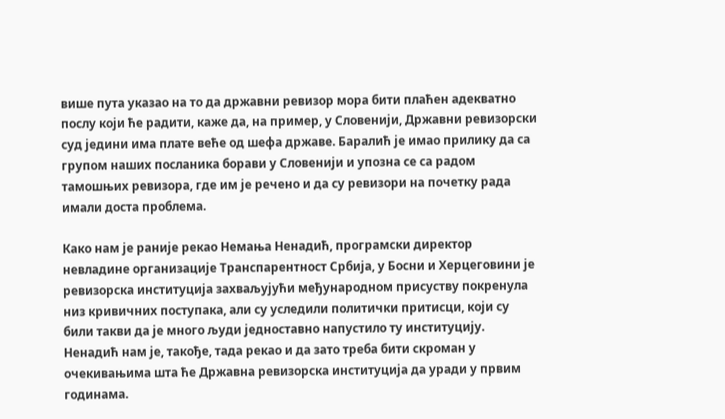више пута указао на то да државни ревизор мора бити плаћен адекватно послу који ће радити, каже да, на пример, у Словенији, Државни ревизорски суд једини има плате веће од шефа државе. Баралић је имао прилику да са групом наших посланика борави у Словенији и упозна се са радом тамошњих ревизора, где им је речено и да су ревизори на почетку рада имали доста проблема.

Како нам је раније рекао Немања Ненадић, програмски директор невладине организације Транспарентност Србија, у Босни и Херцеговини је ревизорска институција захваљујући међународном присуству покренула низ кривичних поступака, али су уследили политички притисци, који су били такви да је много људи једноставно напустило ту институцију. Ненадић нам је, такође, тада рекао и да зато треба бити скроман у очекивањима шта ће Државна ревизорска институција да уради у првим годинама.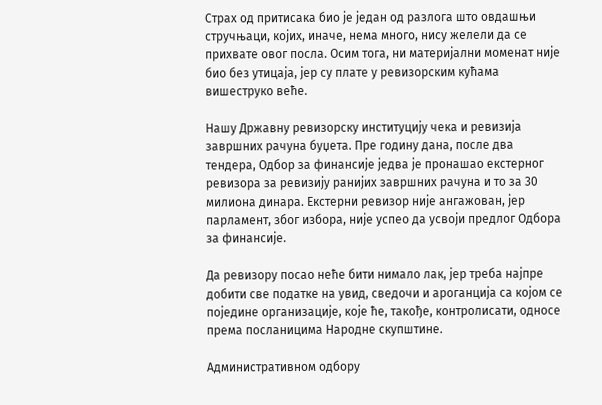Страх од притисака био је један од разлога што овдашњи стручњаци, којих, иначе, нема много, нису желели да се прихвате овог посла. Осим тога, ни материјални моменат није био без утицаја, јер су плате у ревизорским кућама вишеструко веће.

Нашу Државну ревизорску институцију чека и ревизија завршних рачуна буџета. Пре годину дана, после два тендера, Одбор за финансије једва је пронашао екстерног ревизора за ревизију ранијих завршних рачуна и то за 30 милиона динара. Екстерни ревизор није ангажован, јер парламент, због избора, није успео да усвоји предлог Одбора за финансије.

Да ревизору посао неће бити нимало лак, јер треба најпре добити све податке на увид, сведочи и ароганција са којом се поједине организације, које ће, такође, контролисати, односе према посланицима Народне скупштине.

Административном одбору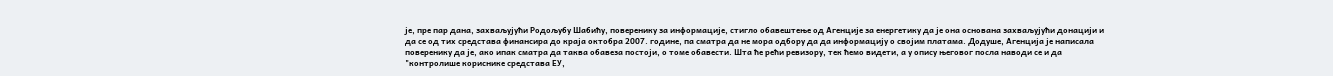је, пре пар дана, захваљујући Родољубу Шабићу, поверенику за информације, стигло обавештење од Агенције за енергетику да је она основана захваљујући донацији и да се од тих средстава финансира до краја октобра 2007. године, па сматра да не мора одбору да да информацију о својим платама. Додуше, Агенција је написала поверенику да је, ако ипак сматра да таква обавеза постоји, о томе обавести. Шта ће рећи ревизору, тек ћемо видети, а у опису његовог посла наводи се и да "контролише кориснике средстава ЕУ,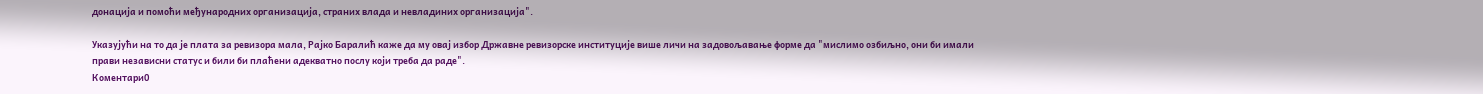донација и помоћи међународних организација, страних влада и невладиних организација".

Указујући на то да је плата за ревизора мала, Рајко Баралић каже да му овај избор Државне ревизорске институције више личи на задовољавање форме да "мислимо озбиљно, они би имали прави независни статус и били би плаћени адекватно послу који треба да раде".
Коментари0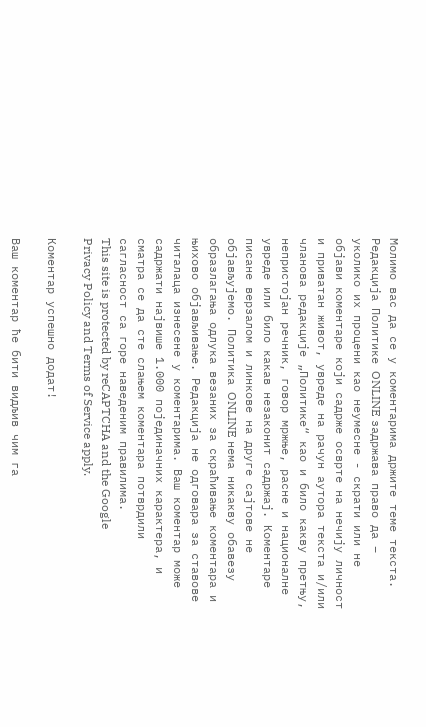Молимо вас да се у коментарима држите теме текста. Редакција Политике ONLINE задржава право да – уколико их процени као неумесне - скрати или не објави коментаре који садрже осврте на нечију личност и приватан живот, увреде на рачун аутора текста и/или чланова редакције „Политике“ као и било какву претњу, непристојан речник, говор мржње, расне и националне увреде или било какав незаконит садржај. Коментаре писане верзалом и линкове на друге сајтове не објављујемо. Политика ONLINE нема никакву обавезу образлагања одлука везаних за скраћивање коментара и њихово објављивање. Редакција не одговара за ставове читалаца изнесене у коментарима. Ваш коментар може садржати највише 1.000 појединачних карактера, и сматра се да сте слањем коментара потврдили сагласност са горе наведеним правилима.
This site is protected by reCAPTCHA and the Google Privacy Policy and Terms of Service apply.

Комeнтар успeшно додат!

Ваш комeнтар ћe бити видљив чим га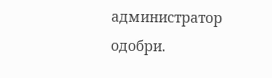администратор одобри.